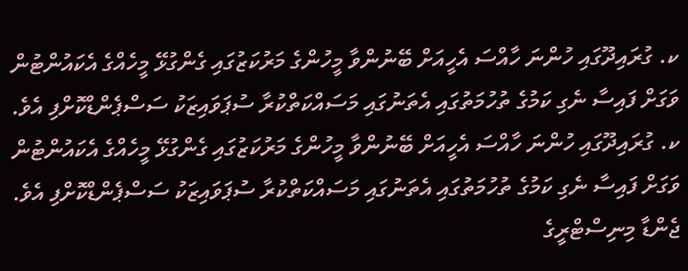ކ. ގުރައިދޫގައި ހުންނަ ހާއްސަ އެހީއަށް ބޭނުންވާ މީހުންގެ މަރުކަޒުގައި ގެންގުޅޭ މީހެއްގެ އެކައުންޓުން ވަގަށް ފައިސާ ނެގި ކަމުގެ ތުހުމަތުގައި އެތަނުގައި މަސައްކަތްކުރާ ސުޕަވައިޒަކު ސަސްޕެންޑްކޮށްފި އެވެ.
ކ. ގުރައިދޫގައި ހުންނަ ހާއްސަ އެހީއަށް ބޭނުންވާ މީހުންގެ މަރުކަޒުގައި ގެންގުޅޭ މީހެއްގެ އެކައުންޓުން ވަގަށް ފައިސާ ނެގި ކަމުގެ ތުހުމަތުގައި އެތަނުގައި މަސައްކަތްކުރާ ސުޕަވައިޒަކު ސަސްޕެންޑްކޮށްފި އެވެ.
ޖެންޑާ މިނިސްޓްރީގެ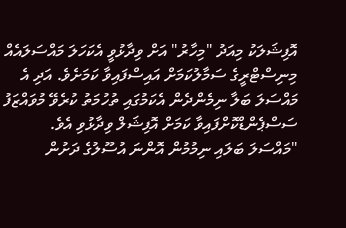އޮފިޝަލަކު މިއަދު "މިހާރު" އަށް ވިދާޅުވީ އެކަހަލަ މައްސަލައެއް މިނިސްޓްރީގެ ސަމާލުކަމަށް އައިސްފައިވާ ކަމަށެވެ. އަދި އެ މައްސަލަ ބަލާ ނިމެންދެން އެކަމުގައި ތުހުމަތު ކުރެވޭ މުވައްޒަފު ސަސްޕެންޑްކޮށްފައިވާ ކަމަށް އޮފިޝަލް ވިދާޅުވި އެވެ.
"މައްސަލަ ބަލައި ނިމުމުން އޮންނަ އުސޫލުގެ ދަށުން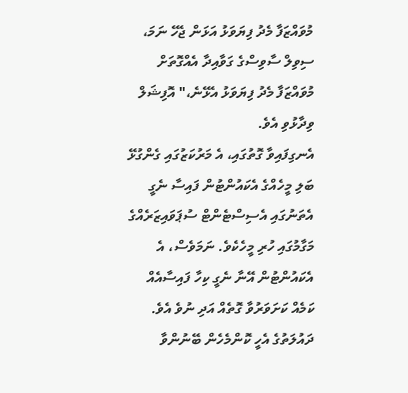މުވައްޒަފާ މެދު ފިޔަވަޅު އަޅަން ޖެހޭ ނަމަ، ސިވިލް ސާވިސްގެ ގަވާއިދާ އެއްގޮތަށް މުވައްޒަފާ މެދު ފިޔަވަޅު އެޅޭނެ،" އޮފިޝަލް ވިދާޅުވި އެވެ.
އެނގިފައިވާ ގޮތުގައި، އެ މަރުކަޒުގައި ގެންގުޅޭ ބަލި މީހެއްގެ އެކައުންޓުން ފައިސާ ނެގީ އެތަނުގައި އެސިސްޓެންޓް ސުޕަވައިޒަރެއްގެ މަގާމުގައި ހުރި މީހެކެވެ. ނަމަވެސް، އެ އެކައުންޓުން އޭނާ ނެގީ ކިހާ ފައިސާއެއް ކަމެއް ކަށަވަރުވާ ގޮތެއް އަދި ނުވެ އެވެ.
ދައުލަތުގެ އެހީ ކޮންމެހެން ބޭނުންވާ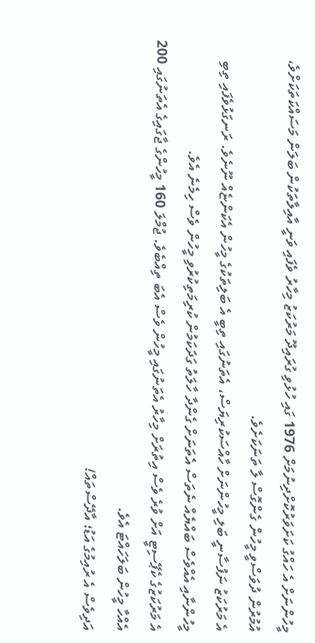މީހުންނަށް އެ ހައްގު ކަށަވަރުކޮށްދިނުމަށް 1976 ގައި ހުޅުވި ގުރައިދޫ މަރުކަޒު މިހާރު ވެފައި ވަނީ އާއިލާތަކުން ބަލަން މަސައްކަތަކަށްވެ، އުމުރުން ދުވަސްވީ މީހުން ގެންގޮސް ލާ ތަނަކަށެވެ.
އެ މަރުކަޒު ނަފުސާނީ ބަލި މީހުންނަށް ހާއްސަކުރިޔަސް، އެތަނުގައި ތިބީ އެ ބަލިތަކުގެ މީހުން އެކަންޏެއް ނޫނެވެ. ރަނގަޅުވެފައި ތިބި މީހުންނާއި އެއްވެސް ބައްޔެއް ނެތަސް އެތަނަށް ގެންދާ ހާލަތު ގަދަކަމުން ކުރިމަތިކުރުވި މީހުން ވެސް ހިމެނެ އެވެ.
އެ މަރުކަޒުގެ ކެޕޭސިޓީ އަށް ވުރެ ވެސް އިތުރަށް މިހާރު އެތަނުގައި މީހުން ވެސް އެބަ ތިއްބެވެ. ޖުމްލަ 160 މީހުންގެ ޖާގައިގެ އެތަނުގައި 200 އެއްހާ މީހުން ބަލަހައްޓަ އެވެ.
އަދިވެސް އެ ރުއިމުގެ އަޑު؛ އާދޭސްތައް!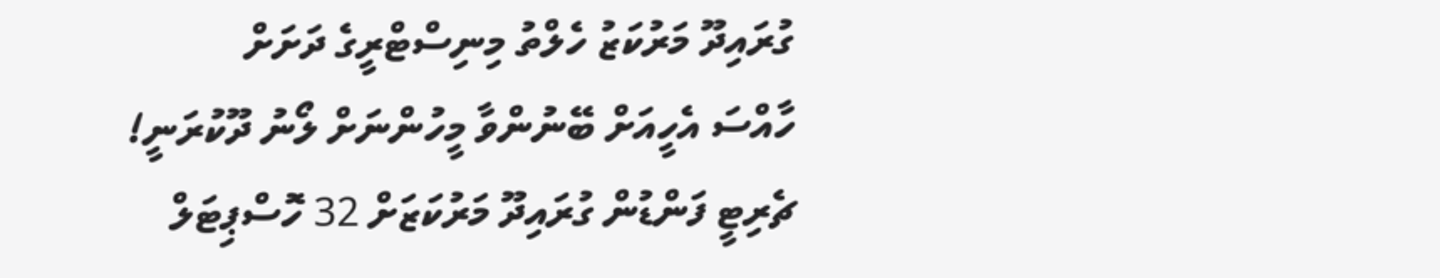ގުރައިދޫ މަރުކަޒު ހެލްތު މިނިސްޓްރީގެ ދަށަށް
ހާއްސަ އެހީއަށް ބޭނުންވާ މީހުންނަށް ލޯނު ދޫކުރަނީ!
ޗެރިޓީ ފަންޑުން ގުރައިދޫ މަރުކަޒަށް 32 ހޮސްޕިޓަލް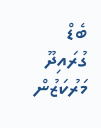ބެޑް
ގުރައިދޫ މަރުކަޒުން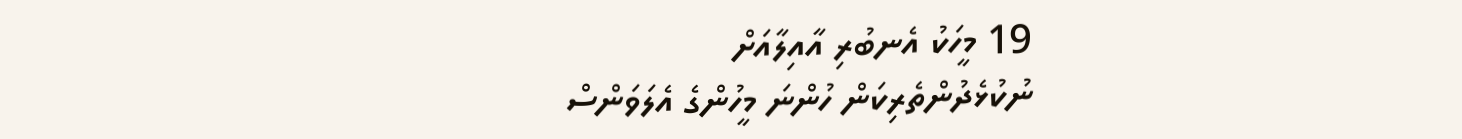19 މީހަކު އެނބުރި އާއިލާއަށް
ނުކުޅެދުންތެރިކަން ހުންނަ މީހުންގެ އެލަވަންސް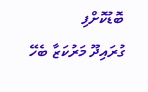ބޮޑުކޮށްފި
ގުރައިދޫ މަރުކަޒާ ބެހޭ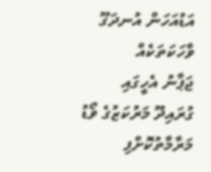އަޑުއަހަން އުނދަގޫ ވާހަކަތަކެއް
ޖަޕާނު އެހީގައި ގުރައިދޫ މަރުކަޒުގެ ވޯޑު މަރާމާތުކޮށްފި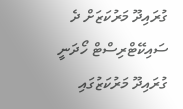ގުރައިދޫ މަރުކަޒަށް ދެ ސައިކޭޓްރިސްޓް ހޯދަނީ
ގުރައިދޫ މަރުކަޒުގައި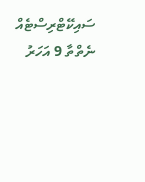ސައިކޭޓްރިސްޓެއް ނެތްތާ 9 އަހަރު